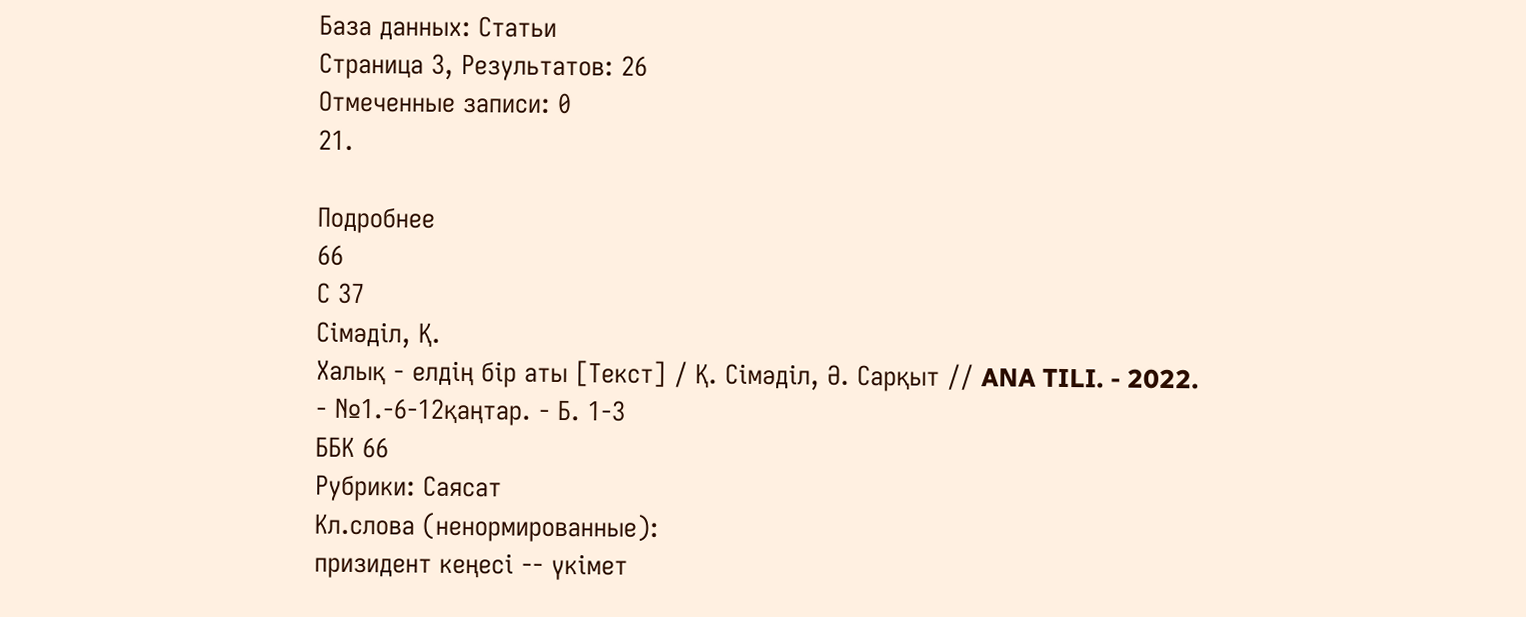База данных: Статьи
Страница 3, Результатов: 26
Отмеченные записи: 0
21.

Подробнее
66
С 37
Сімәділ, Қ.
Халық - елдің бір аты [Текст] / Қ. Сімәділ, Ә. Сарқыт // ANA TILI. - 2022. - №1.-6-12қаңтар. - Б. 1-3
ББК 66
Рубрики: Саясат
Кл.слова (ненормированные):
призидент кеңесі -- үкімет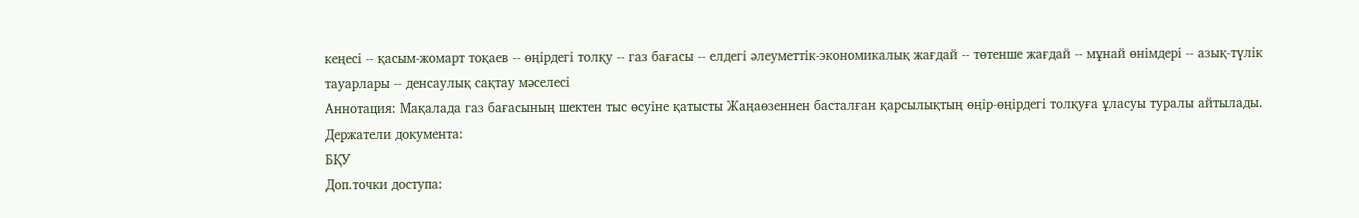кеңесі -- қасым-жомарт тоқаев -- өңірдегі толқу -- газ бағасы -- елдегі әлеуметтік-экономикалық жағдай -- төтенше жағдай -- мұнай өнімдері -- азық-түлік тауарлары -- денсаулық сақтау мәселесі
Аннотация: Мақалада газ бағасының шектен тыс өсуіне қатысты Жаңаөзеннен басталған қарсылықтың өңір-өңірдегі толқуға ұласуы туралы айтылады.
Держатели документа:
БҚУ
Доп.точки доступа: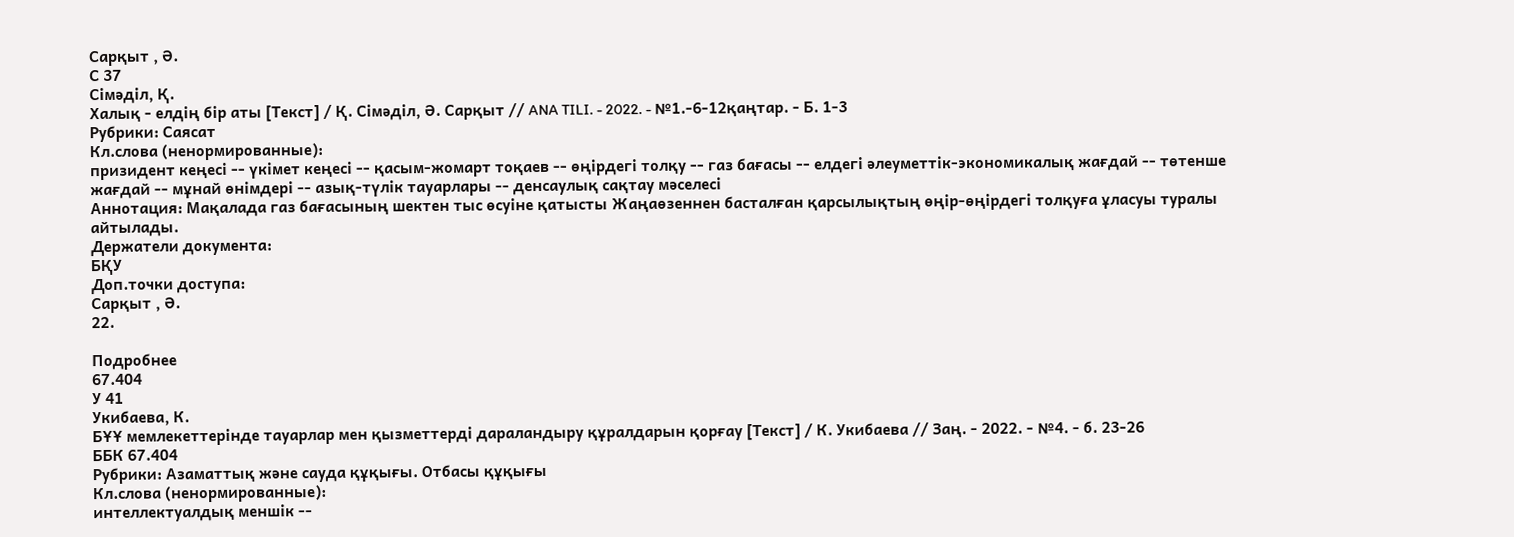Сарқыт , Ә.
С 37
Сімәділ, Қ.
Халық - елдің бір аты [Текст] / Қ. Сімәділ, Ә. Сарқыт // ANA TILI. - 2022. - №1.-6-12қаңтар. - Б. 1-3
Рубрики: Саясат
Кл.слова (ненормированные):
призидент кеңесі -- үкімет кеңесі -- қасым-жомарт тоқаев -- өңірдегі толқу -- газ бағасы -- елдегі әлеуметтік-экономикалық жағдай -- төтенше жағдай -- мұнай өнімдері -- азық-түлік тауарлары -- денсаулық сақтау мәселесі
Аннотация: Мақалада газ бағасының шектен тыс өсуіне қатысты Жаңаөзеннен басталған қарсылықтың өңір-өңірдегі толқуға ұласуы туралы айтылады.
Держатели документа:
БҚУ
Доп.точки доступа:
Сарқыт , Ә.
22.

Подробнее
67.404
У 41
Укибаева, К.
БҰҰ мемлекеттерінде тауарлар мен қызметтерді дараландыру құралдарын қорғау [Текст] / К. Укибаева // Заң. - 2022. - №4. - б. 23-26
ББК 67.404
Рубрики: Азаматтық және сауда құқығы. Отбасы құқығы
Кл.слова (ненормированные):
интеллектуалдық меншік --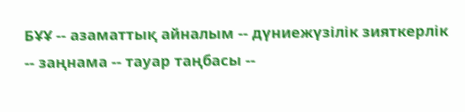БҰҰ -- азаматтық айналым -- дүниежүзілік зияткерлік -- заңнама -- тауар таңбасы --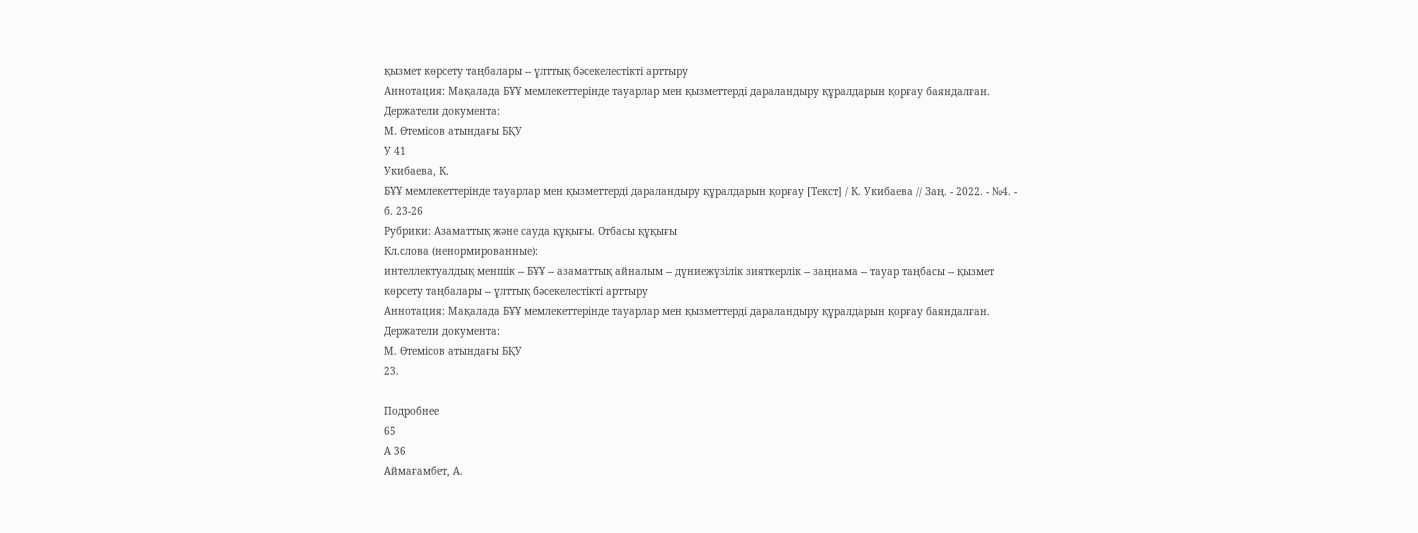қызмет көрсету таңбалары -- ұлттық бәсекелестікті арттыру
Аннотация: Мақалада БҰҰ мемлекеттерінде тауарлар мен қызметтерді дараландыру құралдарын қорғау баяндалған.
Держатели документа:
М. Өтемісов атындағы БҚУ
У 41
Укибаева, К.
БҰҰ мемлекеттерінде тауарлар мен қызметтерді дараландыру құралдарын қорғау [Текст] / К. Укибаева // Заң. - 2022. - №4. - б. 23-26
Рубрики: Азаматтық және сауда құқығы. Отбасы құқығы
Кл.слова (ненормированные):
интеллектуалдық меншік -- БҰҰ -- азаматтық айналым -- дүниежүзілік зияткерлік -- заңнама -- тауар таңбасы -- қызмет көрсету таңбалары -- ұлттық бәсекелестікті арттыру
Аннотация: Мақалада БҰҰ мемлекеттерінде тауарлар мен қызметтерді дараландыру құралдарын қорғау баяндалған.
Держатели документа:
М. Өтемісов атындағы БҚУ
23.

Подробнее
65
А 36
Аймағамбет, А.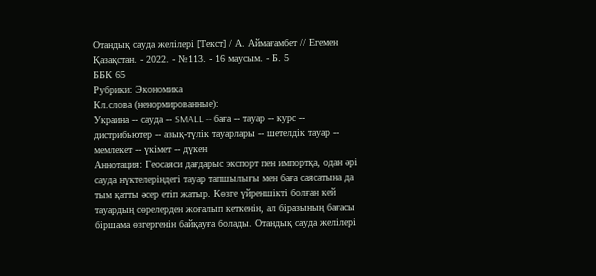Отандық сауда желілері [Текст] / А. Аймағамбет // Егемен Қазақстан. - 2022. - №113. - 16 маусым. - Б. 5
ББК 65
Рубрики: Экономика
Кл.слова (ненормированные):
Украина -- сауда -- SMALL -- баға -- тауар -- курс -- дистрибьютер -- азық-түлік тауарлары -- шетелдік тауар -- мемлекет -- үкімет -- дүкен
Аннотация: Геосаяси дағдарыс экспорт пен импортқа, одан әрі сауда нүктелеріндегі тауар тапшылығы мен баға саясатына да тым қатты әсер етіп жатыр. Көзге үйреншікті болған кей тауардың сөрелерден жоғалып кеткенін, ал біразының бағасы біршама өзгергенін байқауға болады. Отандық сауда желілері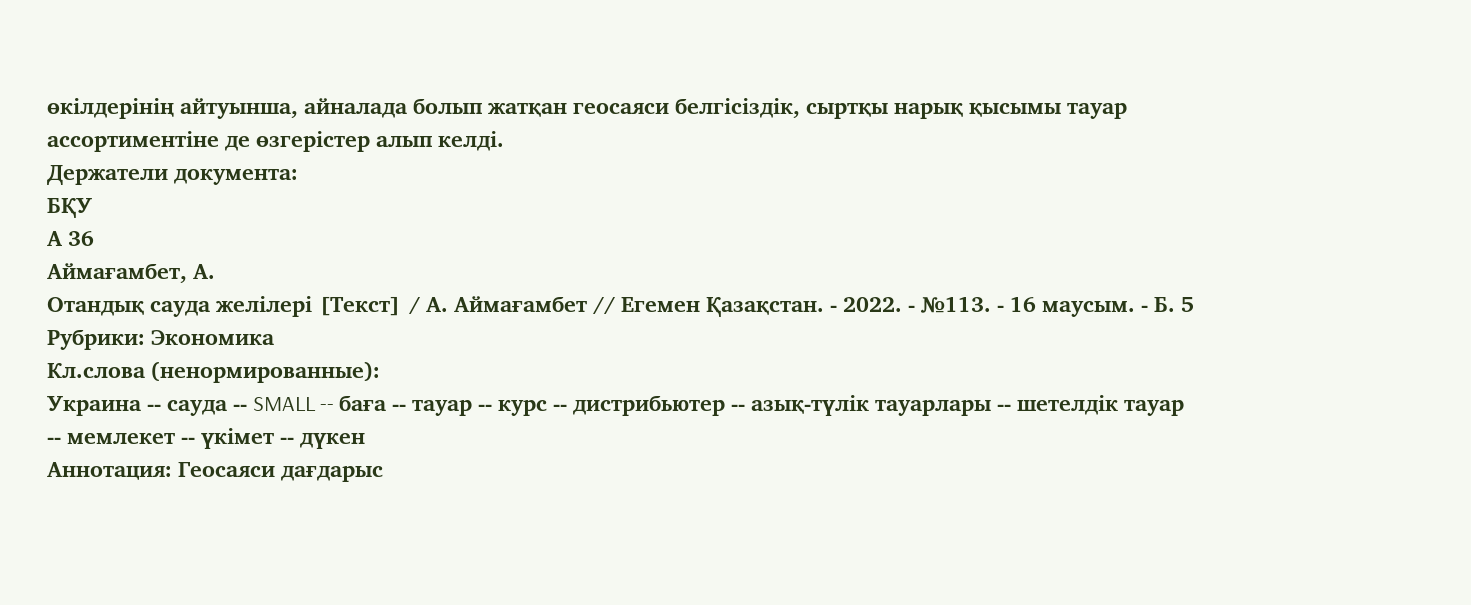өкілдерінің айтуынша, айналада болып жатқан геосаяси белгісіздік, сыртқы нарық қысымы тауар ассортиментіне де өзгерістер алып келді.
Держатели документа:
БҚУ
А 36
Аймағамбет, А.
Отандық сауда желілері [Текст] / А. Аймағамбет // Егемен Қазақстан. - 2022. - №113. - 16 маусым. - Б. 5
Рубрики: Экономика
Кл.слова (ненормированные):
Украина -- сауда -- SMALL -- баға -- тауар -- курс -- дистрибьютер -- азық-түлік тауарлары -- шетелдік тауар -- мемлекет -- үкімет -- дүкен
Аннотация: Геосаяси дағдарыс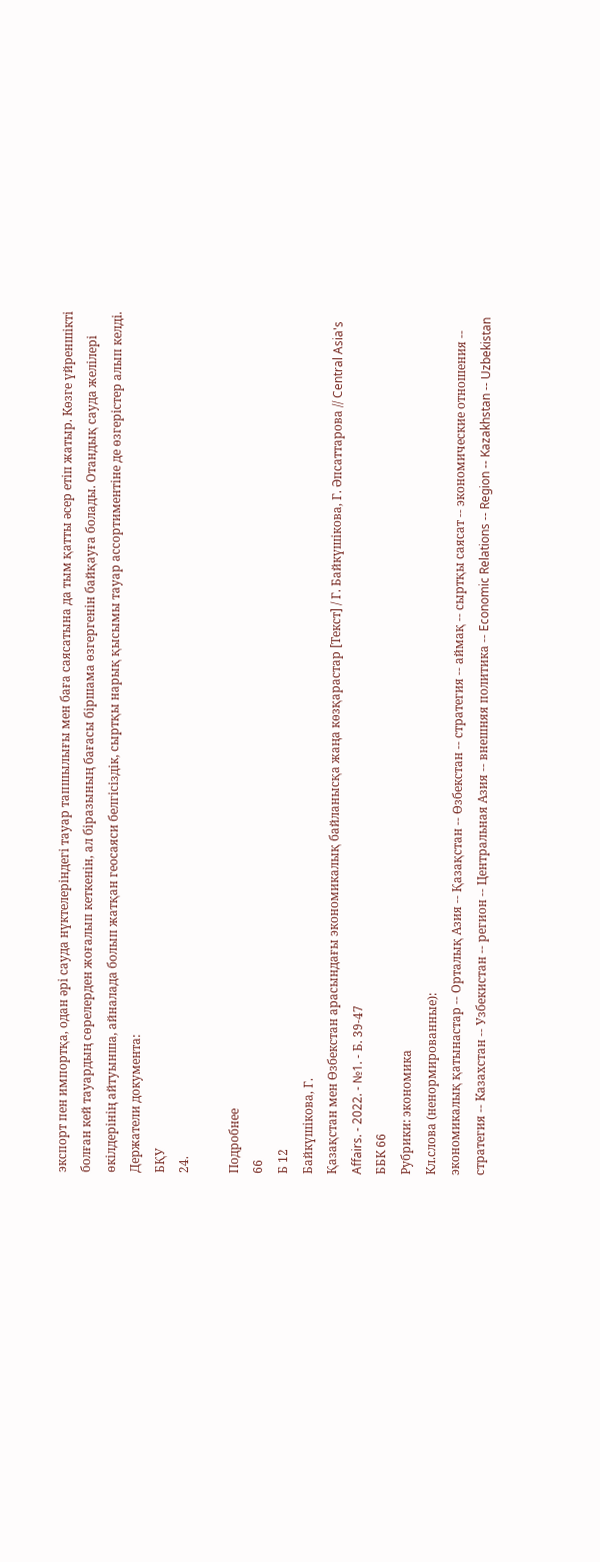экспорт пен импортқа, одан әрі сауда нүктелеріндегі тауар тапшылығы мен баға саясатына да тым қатты әсер етіп жатыр. Көзге үйреншікті болған кей тауардың сөрелерден жоғалып кеткенін, ал біразының бағасы біршама өзгергенін байқауға болады. Отандық сауда желілері өкілдерінің айтуынша, айналада болып жатқан геосаяси белгісіздік, сыртқы нарық қысымы тауар ассортиментіне де өзгерістер алып келді.
Держатели документа:
БҚУ
24.

Подробнее
66
Б 12
Байкүшікова, Г.
Қазақстан мен Өзбекстан арасындағы экономикалық байланысқа жаңа көзқарастар [Текст] / Г. Байкүшікова, Г. Әпсаттарова // Central Asia's Affairs. - 2022. - №1. - Б. 39-47
ББК 66
Рубрики: экономика
Кл.слова (ненормированные):
экономикалық қатынастар -- Орталық Азия -- Қазақстан -- Өзбекстан -- стратегия -- аймақ -- сыртқы саясат -- экономические отношения -- стратегия -- Казахстан -- Узбекистан -- регион -- Центральная Азия -- внешняя политика -- Economic Relations -- Region -- Kazakhstan -- Uzbekistan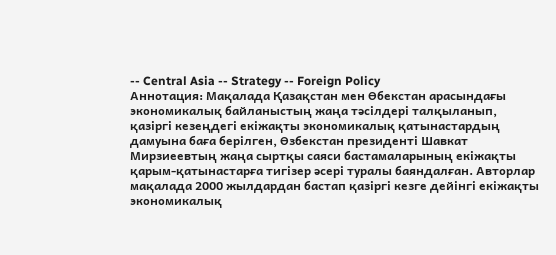-- Central Asia -- Strategy -- Foreign Policy
Аннотация: Мақалада Қазақстан мен Өбекстан арасындағы экономикалық байланыстың жаңа тәсілдері талқыланып, қазіргі кезеңдегі екіжақты экономикалық қатынастардың дамуына баға берілген, Өзбекстан президенті Шавкат Мирзиеевтың жаңа сыртқы саяси бастамаларының екіжақты қарым-қатынастарға тигізер әсері туралы баяндалған. Авторлар мақалада 2000 жылдардан бастап қазіргі кезге дейінгі екіжақты экономикалық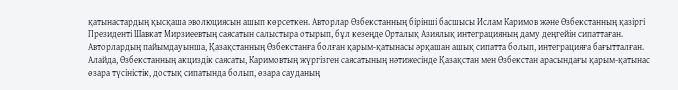қатынастардың қысқаша эволюциясын ашып көрсеткен. Авторлар Өзбекстанның бірінші басшысы Ислам Каримов және Өзбекстанның қазіргі Президенті Шавкат Мирзиеевтың саясатын салыстыра отырып, бұл кезеңде Орталық Азиялық интеграцияның даму деңгейін сипаттаған. Авторлардың пайымдауынша, Қазақстанның Өзбекстанға болған қарым-қатынасы әрқашан ашық сипатта болып, интеграцияға бағытталған. Алайда, Өзбекстанның акциздік саясаты, Каримовтың жүргізген саясатының нәтижесінде Қазақстан мен Өзбекстан арасындағы қарым-қатынас өзара түсіністік, достық сипатында болып, өзара сауданың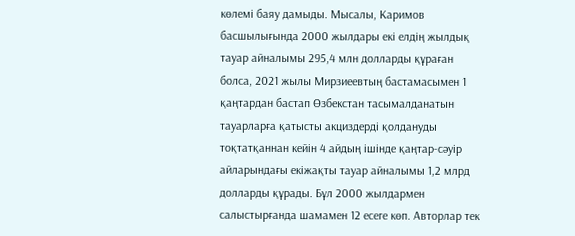көлемі баяу дамыды. Мысалы, Каримов басшылығында 2000 жылдары екі елдің жылдық тауар айналымы 295,4 млн долларды құраған болса, 2021 жылы Мирзиеевтың бастамасымен 1 қаңтардан бастап Өзбекстан тасымалданатын тауарларға қатысты акциздерді қолдануды тоқтатқаннан кейін 4 айдың ішінде қаңтар-сәуір айларындағы екіжақты тауар айналымы 1,2 млрд долларды құрады. Бұл 2000 жылдармен салыстырғанда шамамен 12 есеге көп. Авторлар тек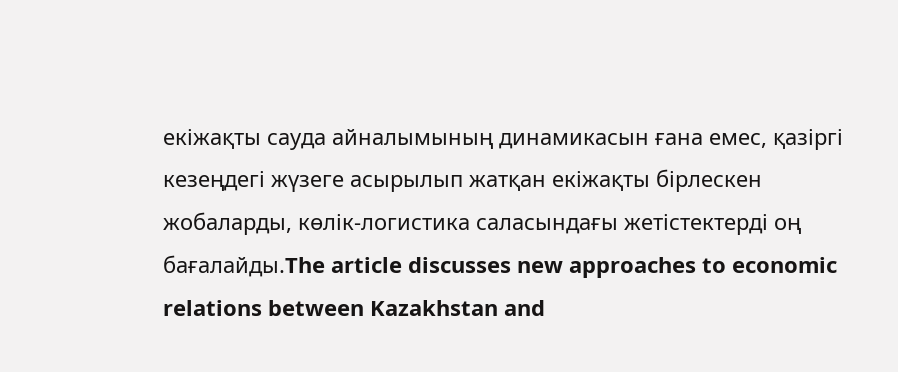екіжақты сауда айналымының динамикасын ғана емес, қазіргі кезеңдегі жүзеге асырылып жатқан екіжақты бірлескен жобаларды, көлік-логистика саласындағы жетістектерді оң бағалайды.The article discusses new approaches to economic relations between Kazakhstan and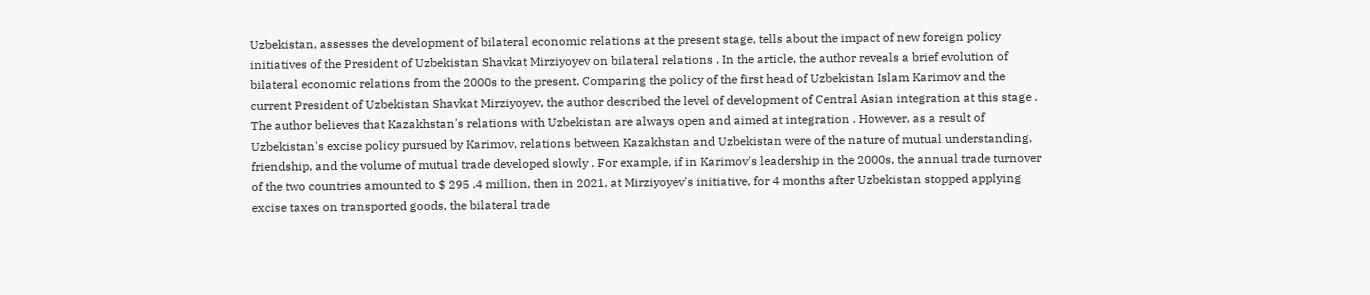Uzbekistan, assesses the development of bilateral economic relations at the present stage, tells about the impact of new foreign policy initiatives of the President of Uzbekistan Shavkat Mirziyoyev on bilateral relations . In the article, the author reveals a brief evolution of bilateral economic relations from the 2000s to the present. Comparing the policy of the first head of Uzbekistan Islam Karimov and the current President of Uzbekistan Shavkat Mirziyoyev, the author described the level of development of Central Asian integration at this stage . The author believes that Kazakhstan's relations with Uzbekistan are always open and aimed at integration . However, as a result of Uzbekistan's excise policy pursued by Karimov, relations between Kazakhstan and Uzbekistan were of the nature of mutual understanding, friendship, and the volume of mutual trade developed slowly . For example, if in Karimov's leadership in the 2000s, the annual trade turnover of the two countries amounted to $ 295 .4 million, then in 2021, at Mirziyoyev's initiative, for 4 months after Uzbekistan stopped applying excise taxes on transported goods, the bilateral trade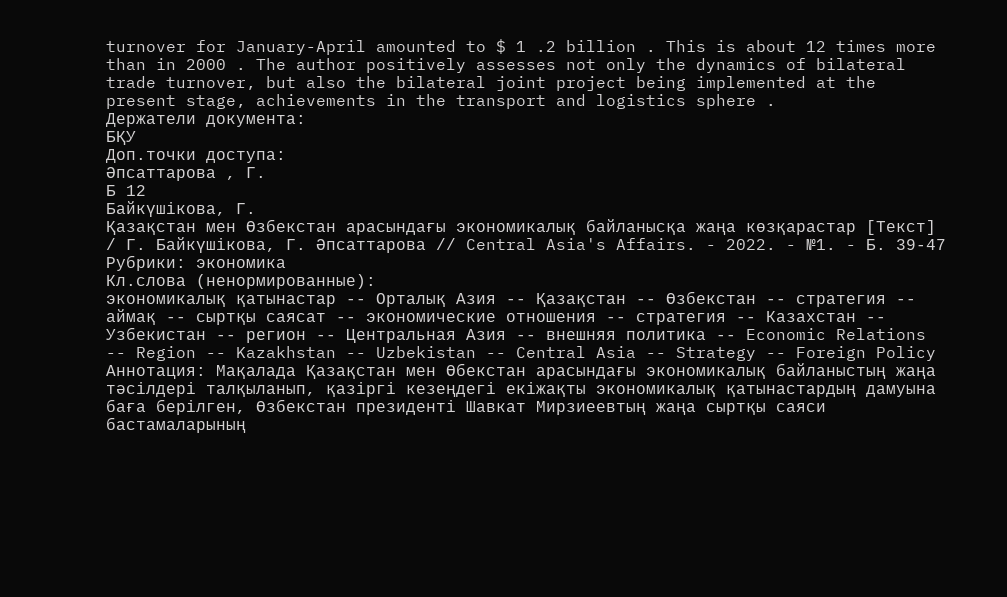turnover for January-April amounted to $ 1 .2 billion . This is about 12 times more than in 2000 . The author positively assesses not only the dynamics of bilateral trade turnover, but also the bilateral joint project being implemented at the present stage, achievements in the transport and logistics sphere .
Держатели документа:
БҚУ
Доп.точки доступа:
Әпсаттарова , Г.
Б 12
Байкүшікова, Г.
Қазақстан мен Өзбекстан арасындағы экономикалық байланысқа жаңа көзқарастар [Текст] / Г. Байкүшікова, Г. Әпсаттарова // Central Asia's Affairs. - 2022. - №1. - Б. 39-47
Рубрики: экономика
Кл.слова (ненормированные):
экономикалық қатынастар -- Орталық Азия -- Қазақстан -- Өзбекстан -- стратегия -- аймақ -- сыртқы саясат -- экономические отношения -- стратегия -- Казахстан -- Узбекистан -- регион -- Центральная Азия -- внешняя политика -- Economic Relations -- Region -- Kazakhstan -- Uzbekistan -- Central Asia -- Strategy -- Foreign Policy
Аннотация: Мақалада Қазақстан мен Өбекстан арасындағы экономикалық байланыстың жаңа тәсілдері талқыланып, қазіргі кезеңдегі екіжақты экономикалық қатынастардың дамуына баға берілген, Өзбекстан президенті Шавкат Мирзиеевтың жаңа сыртқы саяси бастамаларының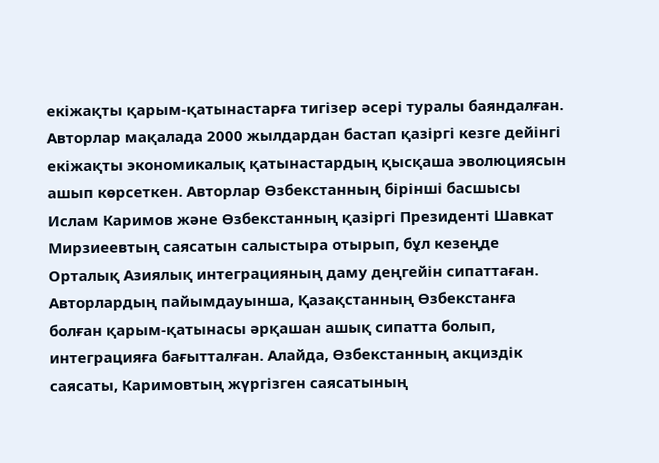екіжақты қарым-қатынастарға тигізер әсері туралы баяндалған. Авторлар мақалада 2000 жылдардан бастап қазіргі кезге дейінгі екіжақты экономикалық қатынастардың қысқаша эволюциясын ашып көрсеткен. Авторлар Өзбекстанның бірінші басшысы Ислам Каримов және Өзбекстанның қазіргі Президенті Шавкат Мирзиеевтың саясатын салыстыра отырып, бұл кезеңде Орталық Азиялық интеграцияның даму деңгейін сипаттаған. Авторлардың пайымдауынша, Қазақстанның Өзбекстанға болған қарым-қатынасы әрқашан ашық сипатта болып, интеграцияға бағытталған. Алайда, Өзбекстанның акциздік саясаты, Каримовтың жүргізген саясатының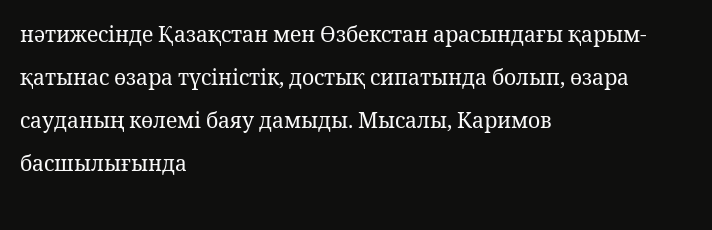нәтижесінде Қазақстан мен Өзбекстан арасындағы қарым-қатынас өзара түсіністік, достық сипатында болып, өзара сауданың көлемі баяу дамыды. Мысалы, Каримов басшылығында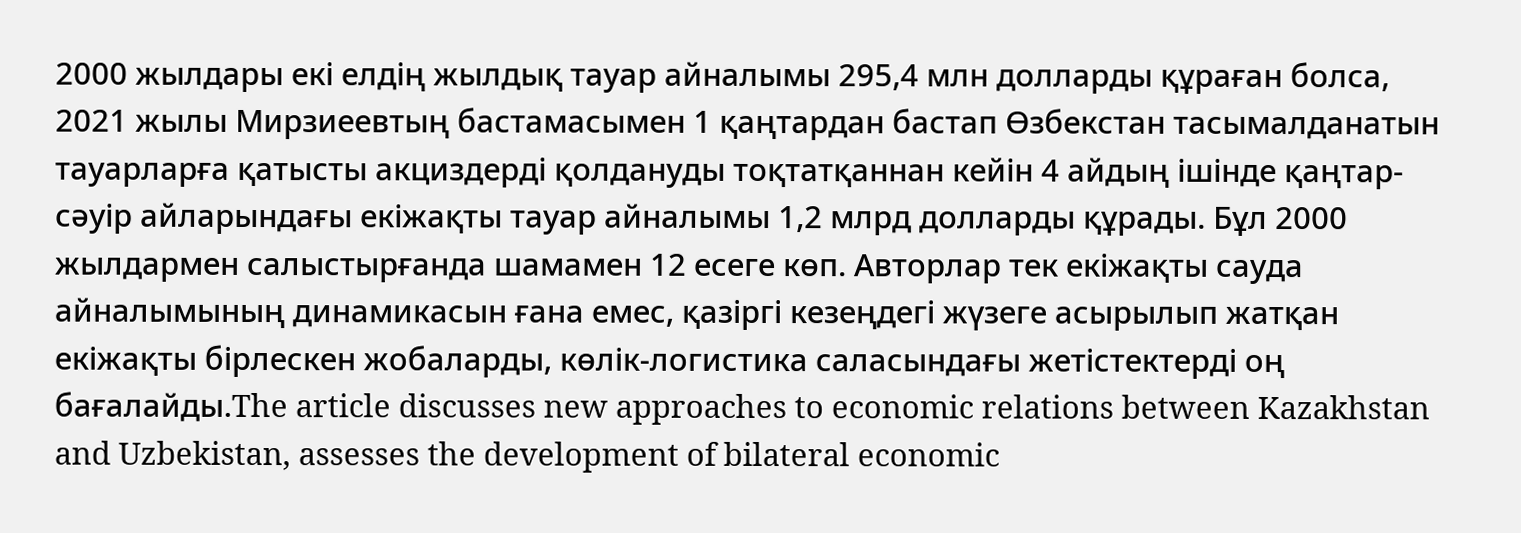2000 жылдары екі елдің жылдық тауар айналымы 295,4 млн долларды құраған болса, 2021 жылы Мирзиеевтың бастамасымен 1 қаңтардан бастап Өзбекстан тасымалданатын тауарларға қатысты акциздерді қолдануды тоқтатқаннан кейін 4 айдың ішінде қаңтар-сәуір айларындағы екіжақты тауар айналымы 1,2 млрд долларды құрады. Бұл 2000 жылдармен салыстырғанда шамамен 12 есеге көп. Авторлар тек екіжақты сауда айналымының динамикасын ғана емес, қазіргі кезеңдегі жүзеге асырылып жатқан екіжақты бірлескен жобаларды, көлік-логистика саласындағы жетістектерді оң бағалайды.The article discusses new approaches to economic relations between Kazakhstan and Uzbekistan, assesses the development of bilateral economic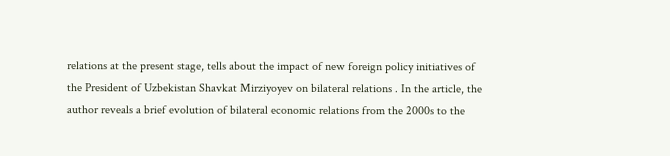relations at the present stage, tells about the impact of new foreign policy initiatives of the President of Uzbekistan Shavkat Mirziyoyev on bilateral relations . In the article, the author reveals a brief evolution of bilateral economic relations from the 2000s to the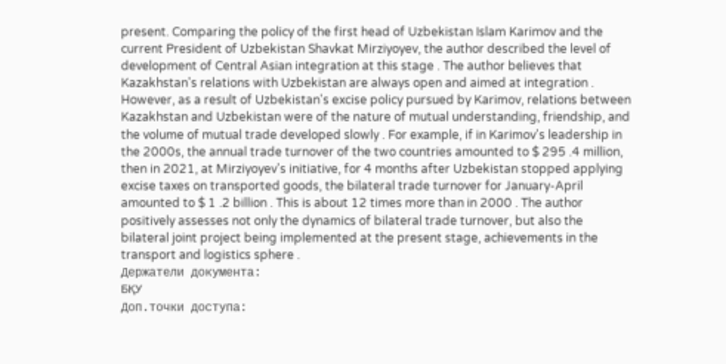present. Comparing the policy of the first head of Uzbekistan Islam Karimov and the current President of Uzbekistan Shavkat Mirziyoyev, the author described the level of development of Central Asian integration at this stage . The author believes that Kazakhstan's relations with Uzbekistan are always open and aimed at integration . However, as a result of Uzbekistan's excise policy pursued by Karimov, relations between Kazakhstan and Uzbekistan were of the nature of mutual understanding, friendship, and the volume of mutual trade developed slowly . For example, if in Karimov's leadership in the 2000s, the annual trade turnover of the two countries amounted to $ 295 .4 million, then in 2021, at Mirziyoyev's initiative, for 4 months after Uzbekistan stopped applying excise taxes on transported goods, the bilateral trade turnover for January-April amounted to $ 1 .2 billion . This is about 12 times more than in 2000 . The author positively assesses not only the dynamics of bilateral trade turnover, but also the bilateral joint project being implemented at the present stage, achievements in the transport and logistics sphere .
Держатели документа:
БҚУ
Доп.точки доступа: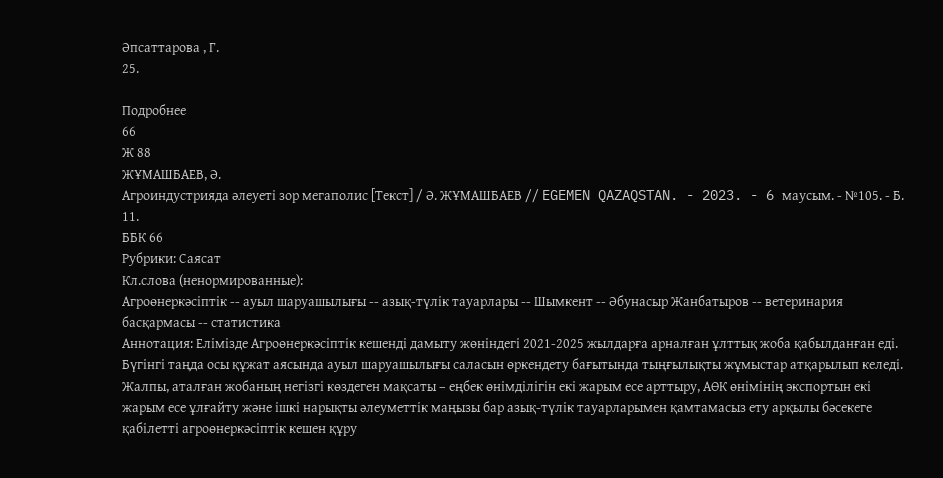Әпсаттарова , Г.
25.

Подробнее
66
Ж 88
ЖҰМАШБАЕВ, Ә.
Агроиндустрияда әлеуеті зор мегаполис [Текст] / Ә. ЖҰМАШБАЕВ // EGEMEN QAZAQSTAN. - 2023. - 6 маусым. - №105. - Б. 11.
ББК 66
Рубрики: Саясат
Кл.слова (ненормированные):
Агроөнеркәсіптік -- ауыл шаруашылығы -- азық-түлік тауарлары -- Шымкент -- Әбунасыр Жанбатыров -- ветеринария басқармасы -- статистика
Аннотация: Елімізде Агроөнеркәсіптік кешенді дамыту жөніндегі 2021-2025 жылдарға арналған ұлттық жоба қабылданған еді. Бүгінгі таңда осы құжат аясында ауыл шаруашылығы саласын өркендету бағытында тыңғылықты жұмыстар атқарылып келеді. Жалпы, аталған жобаның негізгі көздеген мақсаты – еңбек өнімділігін екі жарым есе арттыру, АӨК өнімінің экспортын екі жарым есе ұлғайту және ішкі нарықты әлеуметтік маңызы бар азық-түлік тауарларымен қамтамасыз ету арқылы бәсекеге қабілетті агроөнеркәсіптік кешен құру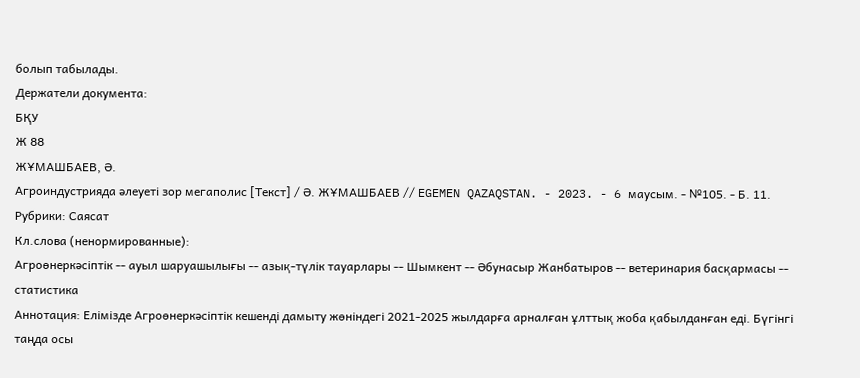болып табылады.
Держатели документа:
БҚУ
Ж 88
ЖҰМАШБАЕВ, Ә.
Агроиндустрияда әлеуеті зор мегаполис [Текст] / Ә. ЖҰМАШБАЕВ // EGEMEN QAZAQSTAN. - 2023. - 6 маусым. - №105. - Б. 11.
Рубрики: Саясат
Кл.слова (ненормированные):
Агроөнеркәсіптік -- ауыл шаруашылығы -- азық-түлік тауарлары -- Шымкент -- Әбунасыр Жанбатыров -- ветеринария басқармасы -- статистика
Аннотация: Елімізде Агроөнеркәсіптік кешенді дамыту жөніндегі 2021-2025 жылдарға арналған ұлттық жоба қабылданған еді. Бүгінгі таңда осы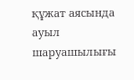құжат аясында ауыл шаруашылығы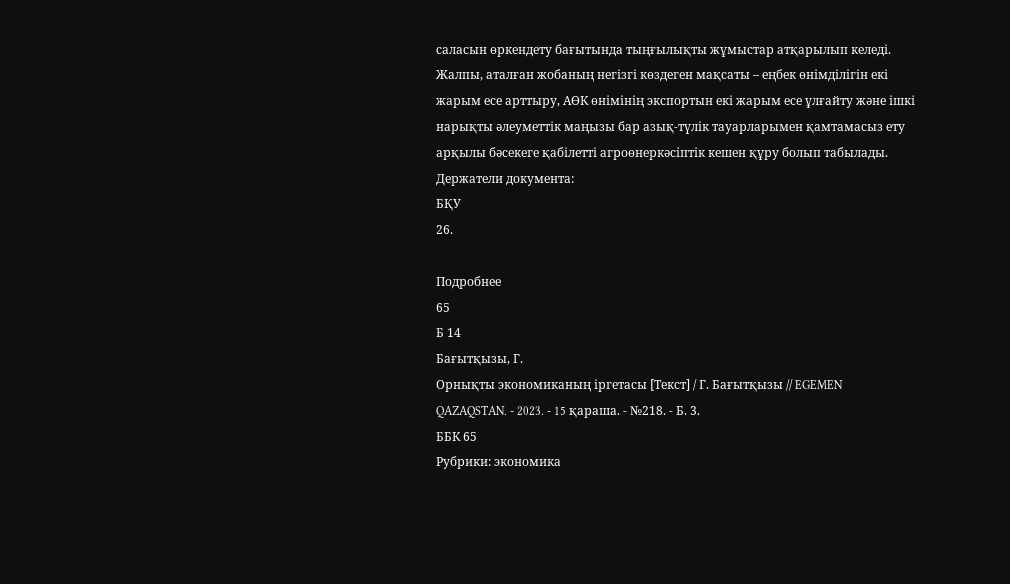саласын өркендету бағытында тыңғылықты жұмыстар атқарылып келеді. Жалпы, аталған жобаның негізгі көздеген мақсаты – еңбек өнімділігін екі жарым есе арттыру, АӨК өнімінің экспортын екі жарым есе ұлғайту және ішкі нарықты әлеуметтік маңызы бар азық-түлік тауарларымен қамтамасыз ету арқылы бәсекеге қабілетті агроөнеркәсіптік кешен құру болып табылады.
Держатели документа:
БҚУ
26.

Подробнее
65
Б 14
Бағытқызы, Г.
Орнықты экономиканың іргетасы [Текст] / Г. Бағытқызы // EGEMEN QAZAQSTAN. - 2023. - 15 қараша. - №218. - Б. 3.
ББК 65
Рубрики: экономика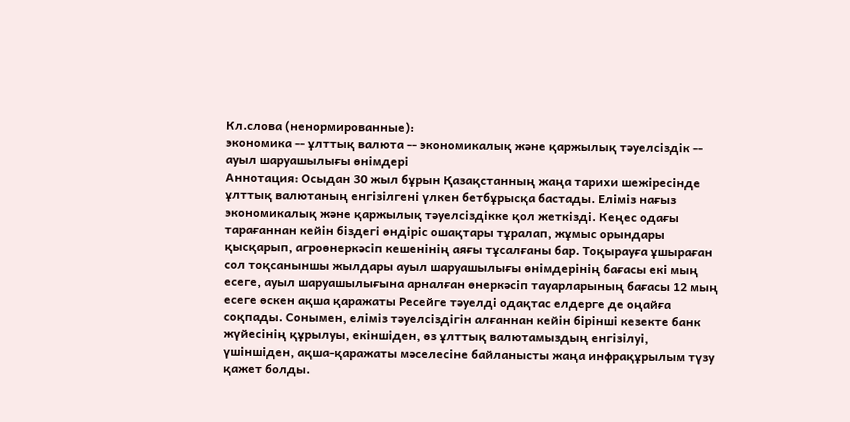Кл.слова (ненормированные):
экономика -- ұлттық валюта -- экономикалық және қаржылық тәуелсіздік -- ауыл шаруашылығы өнімдері
Аннотация: Осыдан 30 жыл бұрын Қазақстанның жаңа тарихи шежіресінде ұлттық валютаның енгізілгені үлкен бетбұрысқа бастады. Еліміз нағыз экономикалық және қаржылық тәуелсіздікке қол жеткізді. Кеңес одағы тарағаннан кейін біздегі өндіріс ошақтары тұралап, жұмыс орындары қысқарып, агроөнеркәсіп кешенінің аяғы тұсалғаны бар. Тоқырауға ұшыраған сол тоқсаныншы жылдары ауыл шаруашылығы өнімдерінің бағасы екі мың есеге, ауыл шаруашылығына арналған өнеркәсіп тауарларының бағасы 12 мың есеге өскен ақша қаражаты Ресейге тәуелді одақтас елдерге де оңайға соқпады. Сонымен, еліміз тәуелсіздігін алғаннан кейін бірінші кезекте банк жүйесінің құрылуы, екіншіден, өз ұлттық валютамыздың енгізілуі, үшіншіден, ақша-қаражаты мәселесіне байланысты жаңа инфрақұрылым түзу қажет болды.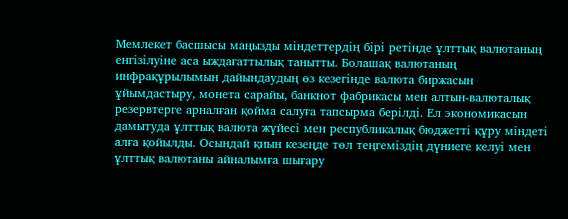Мемлекет басшысы маңызды міндеттердің бірі ретінде ұлттық валютаның енгізілуіне аса ыждағаттылық танытты. Болашақ валютаның инфрақұрылымын дайындаудың өз кезегінде валюта биржасын ұйымдастыру, монета сарайы, банкнот фабрикасы мен алтын-валюталық резервтерге арналған қойма салуға тапсырма берілді. Ел экономикасын дамытуда ұлттық валюта жүйесі мен республикалық бюджетті құру міндеті алға қойылды. Осындай қиын кезеңде төл теңгеміздің дүниеге келуі мен ұлттық валютаны айналымға шығару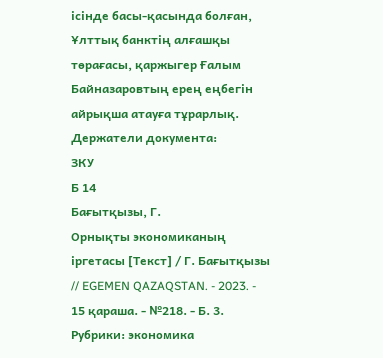ісінде басы-қасында болған, Ұлттық банктің алғашқы төрағасы, қаржыгер Ғалым Байназаровтың ерең еңбегін айрықша атауға тұрарлық.
Держатели документа:
ЗКУ
Б 14
Бағытқызы, Г.
Орнықты экономиканың іргетасы [Текст] / Г. Бағытқызы // EGEMEN QAZAQSTAN. - 2023. - 15 қараша. - №218. - Б. 3.
Рубрики: экономика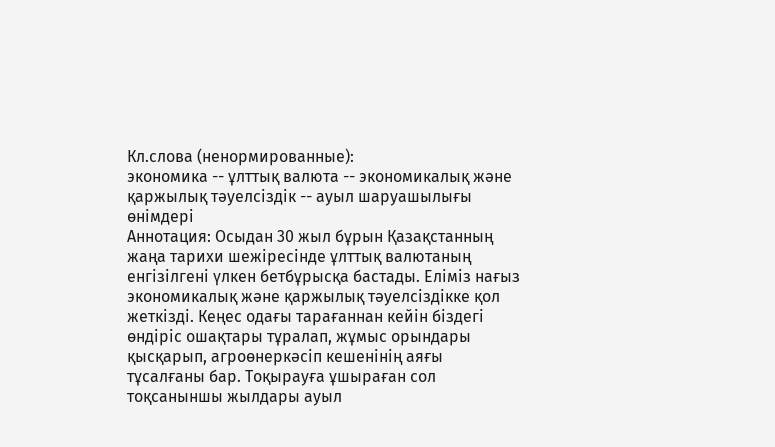Кл.слова (ненормированные):
экономика -- ұлттық валюта -- экономикалық және қаржылық тәуелсіздік -- ауыл шаруашылығы өнімдері
Аннотация: Осыдан 30 жыл бұрын Қазақстанның жаңа тарихи шежіресінде ұлттық валютаның енгізілгені үлкен бетбұрысқа бастады. Еліміз нағыз экономикалық және қаржылық тәуелсіздікке қол жеткізді. Кеңес одағы тарағаннан кейін біздегі өндіріс ошақтары тұралап, жұмыс орындары қысқарып, агроөнеркәсіп кешенінің аяғы тұсалғаны бар. Тоқырауға ұшыраған сол тоқсаныншы жылдары ауыл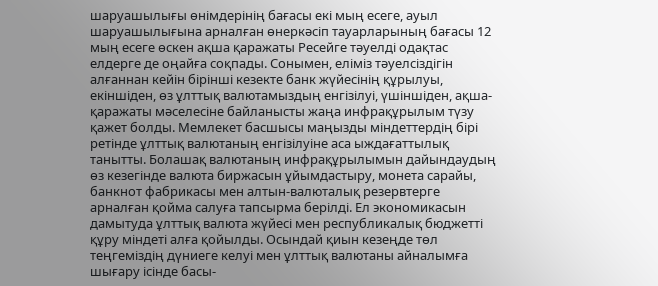шаруашылығы өнімдерінің бағасы екі мың есеге, ауыл шаруашылығына арналған өнеркәсіп тауарларының бағасы 12 мың есеге өскен ақша қаражаты Ресейге тәуелді одақтас елдерге де оңайға соқпады. Сонымен, еліміз тәуелсіздігін алғаннан кейін бірінші кезекте банк жүйесінің құрылуы, екіншіден, өз ұлттық валютамыздың енгізілуі, үшіншіден, ақша-қаражаты мәселесіне байланысты жаңа инфрақұрылым түзу қажет болды. Мемлекет басшысы маңызды міндеттердің бірі ретінде ұлттық валютаның енгізілуіне аса ыждағаттылық танытты. Болашақ валютаның инфрақұрылымын дайындаудың өз кезегінде валюта биржасын ұйымдастыру, монета сарайы, банкнот фабрикасы мен алтын-валюталық резервтерге арналған қойма салуға тапсырма берілді. Ел экономикасын дамытуда ұлттық валюта жүйесі мен республикалық бюджетті құру міндеті алға қойылды. Осындай қиын кезеңде төл теңгеміздің дүниеге келуі мен ұлттық валютаны айналымға шығару ісінде басы-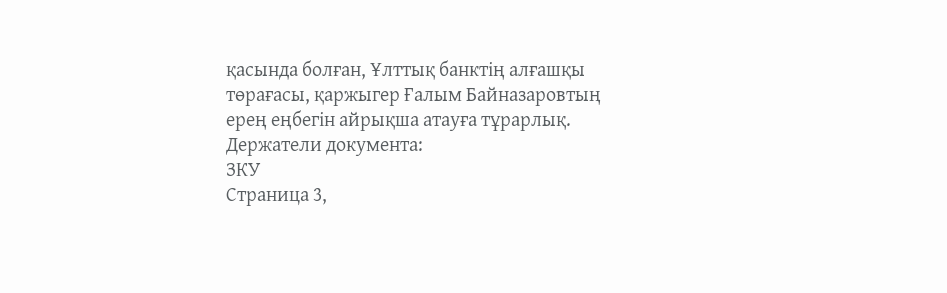қасында болған, Ұлттық банктің алғашқы төрағасы, қаржыгер Ғалым Байназаровтың ерең еңбегін айрықша атауға тұрарлық.
Держатели документа:
ЗКУ
Страница 3,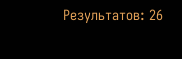Результатов: 26